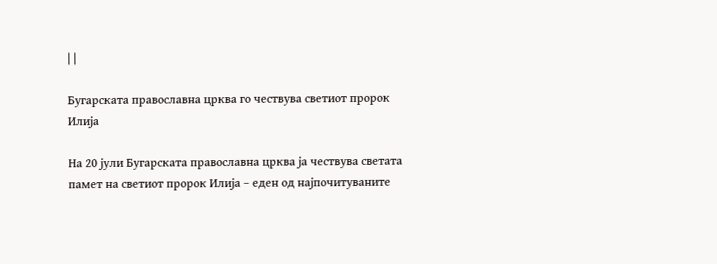| |

Бугарската православна црква го чествува светиот пророк Илија

На 20 јули Бугарската православна црква ја чествува светата памет на светиот пророк Илија – еден од најпочитуваните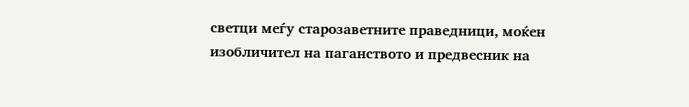светци меѓу старозаветните праведници, моќен изобличител на паганството и предвесник на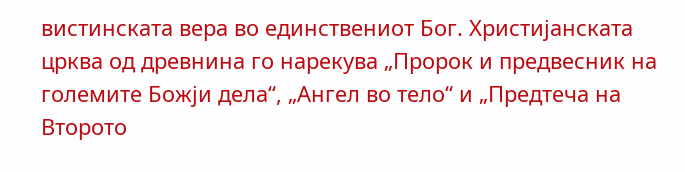вистинската вера во единствениот Бог. Христијанската црква од древнина го нарекува „Пророк и предвесник на големите Божји дела“, „Ангел во тело“ и „Предтеча на Второто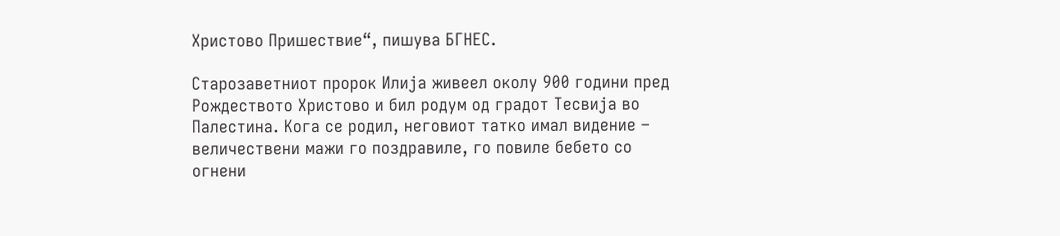Христово Пришествие“, пишува БГНЕС.

Старозаветниот пророк Илија живеел околу 900 години пред Рождеството Христово и бил родум од градот Тесвија во Палестина. Кога се родил, неговиот татко имал видение – величествени мажи го поздравиле, го повиле бебето со огнени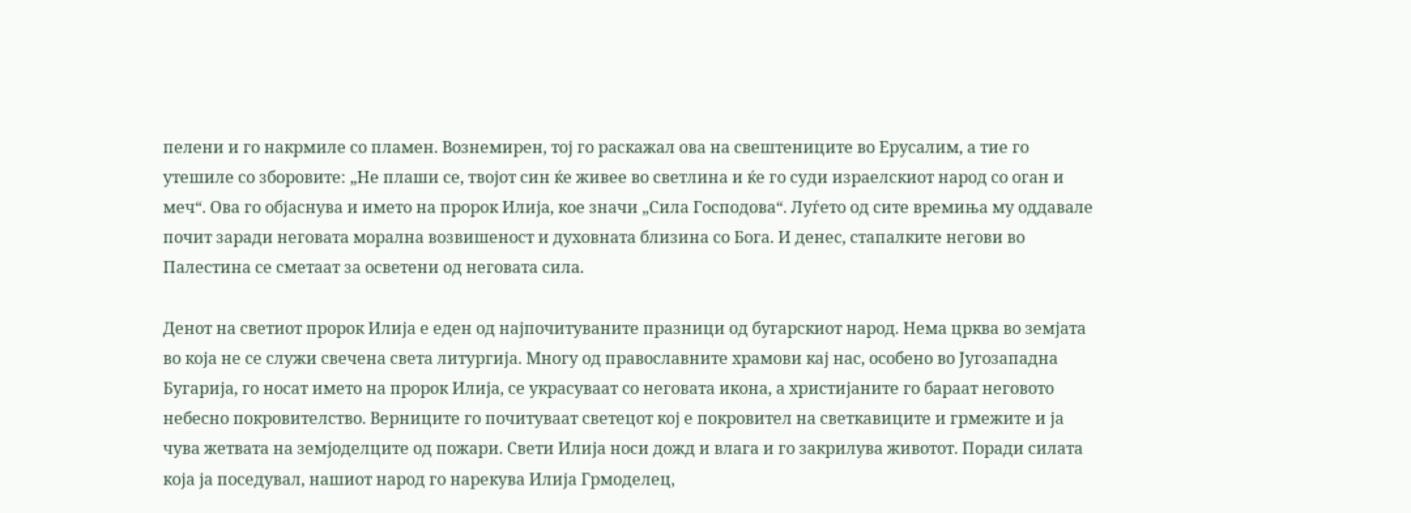пелени и го накрмиле со пламен. Вознемирен, тој го раскажал ова на свештениците во Ерусалим, а тие го утешиле со зборовите: „Не плаши се, твојот син ќе живее во светлина и ќе го суди израелскиот народ со оган и меч“. Ова го објаснува и името на пророк Илија, кое значи „Сила Господова“. Луѓето од сите времиња му оддавале почит заради неговата морална возвишеност и духовната близина со Бога. И денес, стапалките негови во Палестина се сметаат за осветени од неговата сила.

Денот на светиот пророк Илија е еден од најпочитуваните празници од бугарскиот народ. Нема црква во земјата во која не се служи свечена света литургија. Многу од православните храмови кај нас, особено во Југозападна Бугарија, го носат името на пророк Илија, се украсуваат со неговата икона, а христијаните го бараат неговото небесно покровителство. Верниците го почитуваат светецот кој е покровител на светкавиците и грмежите и ја чува жетвата на земјоделците од пожари. Свети Илија носи дожд и влага и го закрилува животот. Поради силата која ја поседувал, нашиот народ го нарекува Илија Грмоделец,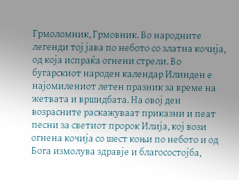Грмоломник, Грмовник. Во народните легенди тој јава по небото со златна кочија, од која испраќа огнени стрели. Во бугарскиот народен календар Илинден е најомилениот летен празник за време на жетвата и вршидбата. На овој ден возрасните раскажуваат приказни и пеат песни за светиот пророк Илија, кој вози огнена кочија со шест коњи по небото и од Бога измолува здравје и благосостојба,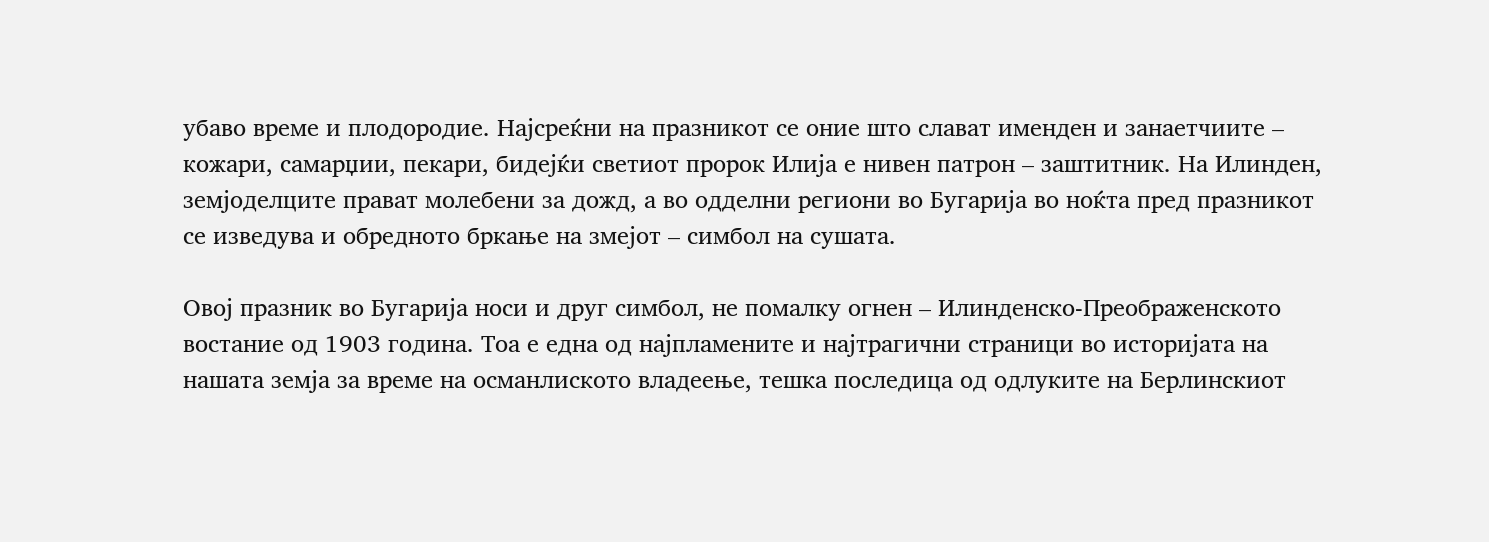убаво време и плодородие. Најсреќни на празникот се оние што слават именден и занаетчиите – кожари, самарџии, пекари, бидејќи светиот пророк Илија е нивен патрон – заштитник. На Илинден, земјоделците прават молебени за дожд, а во одделни региони во Бугарија во ноќта пред празникот се изведува и обредното бркање на змејот – симбол на сушата.

Овој празник во Бугарија носи и друг симбол, не помалку огнен – Илинденско-Преображенското востание од 1903 година. Тоа е една од најпламените и најтрагични страници во историјата на нашата земја за време на османлиското владеење, тешка последица од одлуките на Берлинскиот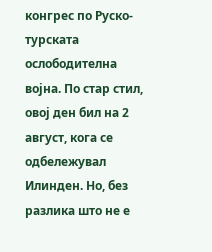конгрес по Руско-турската ослободителна војна. По стар стил, овој ден бил на 2 август, кога се одбележувал Илинден. Но, без разлика што не е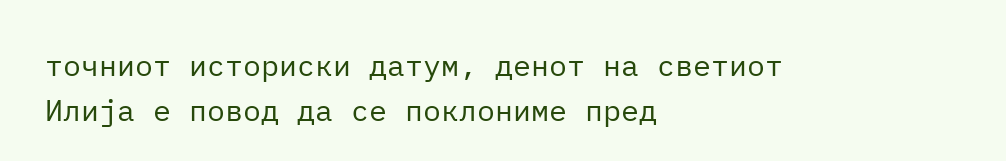точниот историски датум, денот на светиот Илија е повод да се поклониме пред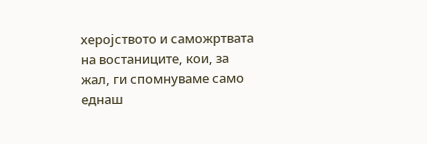херојството и саможртвата на востаниците, кои, за жал, ги спомнуваме само еднаш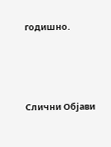годишно.



Слични Објави